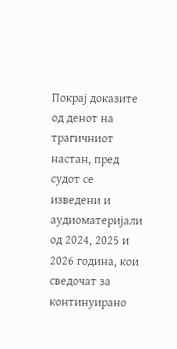Покрај доказите од денот на трагичниот настан, пред судот се изведени и аудиоматеријали од 2024, 2025 и 2026 година, кои сведочат за континуирано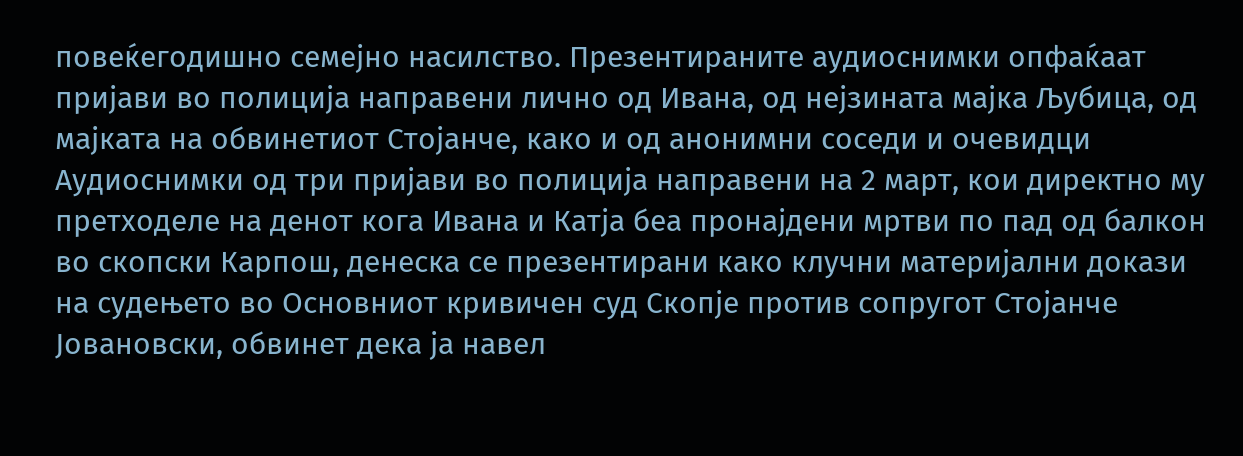повеќегодишно семејно насилство. Презентираните аудиоснимки опфаќаат пријави во полиција направени лично од Ивана, од нејзината мајка Љубица, од мајката на обвинетиот Стојанче, како и од анонимни соседи и очевидци
Аудиоснимки од три пријави во полиција направени на 2 март, кои директно му претходеле на денот кога Ивана и Катја беа пронајдени мртви по пад од балкон во скопски Карпош, денеска се презентирани како клучни материјални докази на судењето во Основниот кривичен суд Скопје против сопругот Стојанче Јовановски, обвинет дека ја навел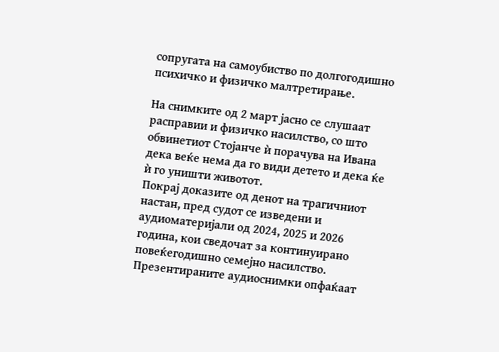сопругата на самоубиство по долгогодишно психичко и физичко малтретирање.

На снимките од 2 март јасно се слушаат расправии и физичко насилство, со што обвинетиот Стојанче ѝ порачува на Ивана дека веќе нема да го види детето и дека ќе ѝ го уништи животот.
Покрај доказите од денот на трагичниот настан, пред судот се изведени и аудиоматеријали од 2024, 2025 и 2026 година, кои сведочат за континуирано повеќегодишно семејно насилство.
Презентираните аудиоснимки опфаќаат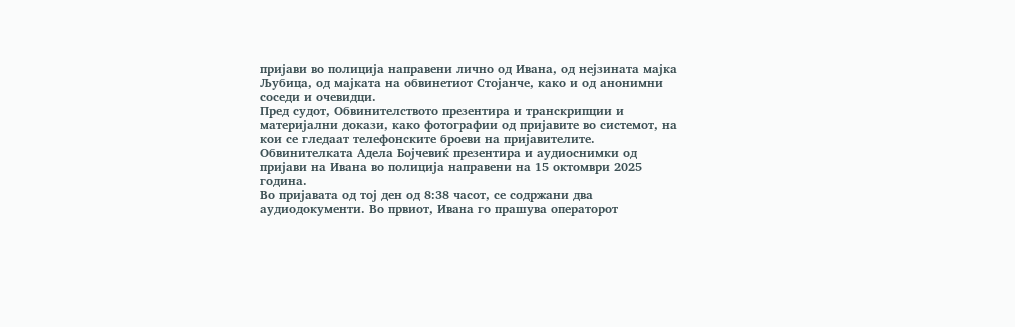пријави во полиција направени лично од Ивана, од нејзината мајка Љубица, од мајката на обвинетиот Стојанче, како и од анонимни соседи и очевидци.
Пред судот, Обвинителството презентира и транскрипции и материјални докази, како фотографии од пријавите во системот, на кои се гледаат телефонските броеви на пријавителите.
Обвинителката Адела Бојчевиќ презентира и аудиоснимки од пријави на Ивана во полиција направени на 15 октомври 2025 година.
Во пријавата од тој ден од 8:38 часот, се содржани два аудиодокументи. Во првиот, Ивана го прашува операторот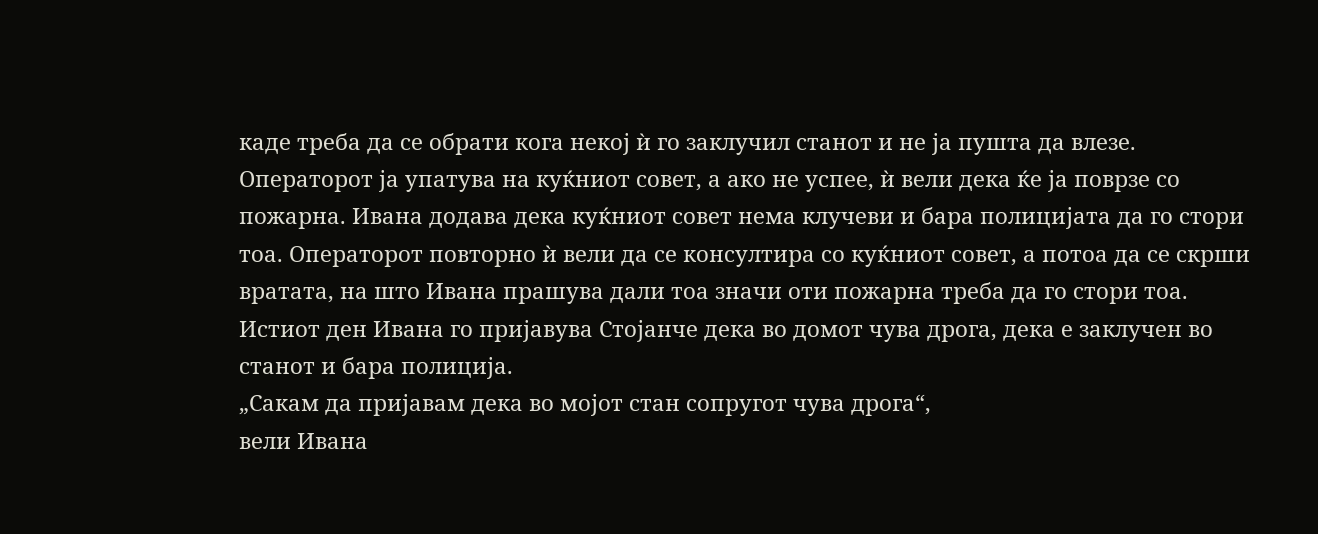каде треба да се обрати кога некој ѝ го заклучил станот и не ја пушта да влезе. Операторот ја упатува на куќниот совет, а ако не успее, ѝ вели дека ќе ја поврзе со пожарна. Ивана додава дека куќниот совет нема клучеви и бара полицијата да го стори тоа. Операторот повторно ѝ вели да се консултира со куќниот совет, а потоа да се скрши вратата, на што Ивана прашува дали тоа значи оти пожарна треба да го стори тоа.
Истиот ден Ивана го пријавува Стојанче дека во домот чува дрога, дека е заклучен во станот и бара полиција.
„Сакам да пријавам дека во мојот стан сопругот чува дрога“,
вели Ивана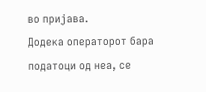во пријава.
Додека операторот бара податоци од неа, се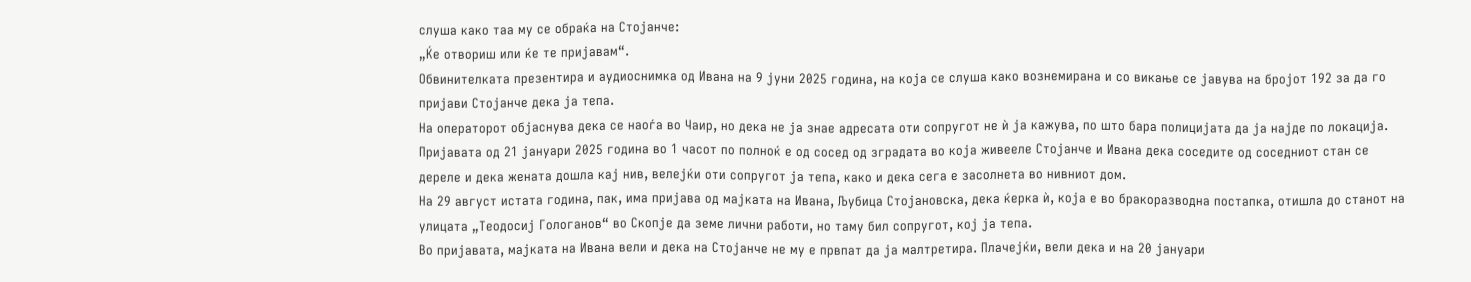слуша како таа му се обраќа на Стојанче:
„Ќе отвориш или ќе те пријавам“.
Обвинителката презентира и аудиоснимка од Ивана на 9 јуни 2025 година, на која се слуша како вознемирана и со викање се јавува на бројот 192 за да го пријави Стојанче дека ја тепа.
На операторот објаснува дека се наоѓа во Чаир, но дека не ја знае адресата оти сопругот не ѝ ја кажува, по што бара полицијата да ја најде по локација.
Пријавата од 21 јануари 2025 година во 1 часот по полноќ е од сосед од зградата во која живееле Стојанче и Ивана дека соседите од соседниот стан се дереле и дека жената дошла кај нив, велејќи оти сопругот ја тепа, како и дека сега е засолнета во нивниот дом.
На 29 август истата година, пак, има пријава од мајката на Ивана, Љубица Стојановска, дека ќерка ѝ, која е во бракоразводна постапка, отишла до станот на улицата „Теодосиј Гологанов“ во Скопје да земе лични работи, но таму бил сопругот, кој ја тепа.
Во пријавата, мајката на Ивана вели и дека на Стојанче не му е првпат да ја малтретира. Плачејќи, вели дека и на 20 јануари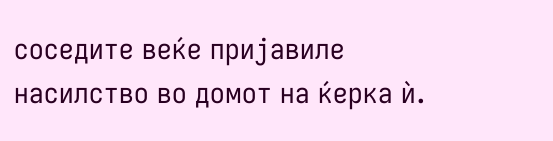соседите веќе пријавиле насилство во домот на ќерка ѝ.